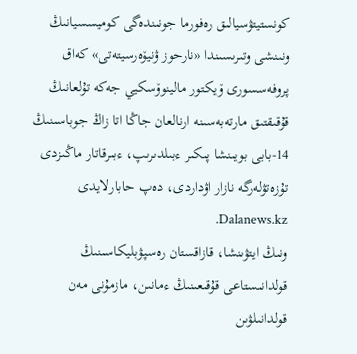كونستيتۋسيالىق رەفورما جونىندەگى كوميسسيانىڭ ونىنشى وتىرىسىندا «نارحوز ۋنيۆەرسيتەتى» كەاق پروفەسسورى ۆيكتور مالينوۆسكيي جەكە تۇلعانىڭ قۇقىقتىق مارتەبەسىنە ارنالعان جاڭا اتا زاڭ جوباسىنىڭ 14-بابى بويىنشا پىكىر ءبىلدىرىپ، ءبىرقاتار ماڭىزدى تۇزەتۋلەرگە نازار اۋداردى، دەپ حابارلايدى Dalanews.kz.
ونىڭ ايتۋىنشا، قازاقستان رەسپۋبليكاسىنىڭ قولدانىستاعى قۇقىعىنىڭ ءمانىن، مازمۇنى مەن قولدانىلۋىن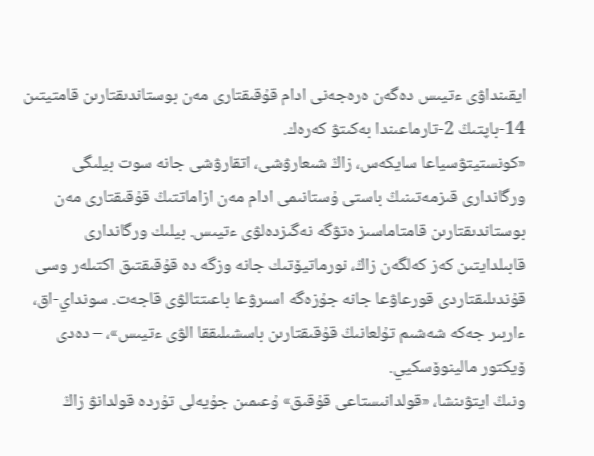ايقىنداۋى ءتيىس دەگەن ەرەجەنى ادام قۇقىقتارى مەن بوستاندىقتارىن قامتيتىن 14-باپتىڭ 2-تارماعىندا بەكىتۋ كەرەك.
«كونستيتۋسياعا سايكەس، زاڭ شىعارۋشى، اتقارۋشى جانە سوت بيلىگى ورگاندارى قىزمەتىنىڭ باستى ۇستانىمى ادام مەن ازاماتتىڭ قۇقىقتارى مەن بوستاندىقتارىن قامتاماسىز ەتۋگە نەگىزدەلۋى ءتيىس. بيلىك ورگاندارى قابىلدايتىن كەز كەلگەن زاڭ، نورماتيۆتىك جانە وزگە دە قۇقىقتىق اكتىلەر وسى قۇندىلىقتاردى قورعاۋعا جانە جۇزەگە اسىرۋعا باعىتتالۋى قاجەت. سونداي-اق، ءاربىر جەكە شەشىم تۇلعانىڭ قۇقىقتارىن باسشىلىققا الۋى ءتيىس»، – دەدى ۆيكتور مالينوۆسكيي.
ونىڭ ايتۋىنشا، «قولدانىستاعى قۇقىق» ۇعىمىن جۇيەلى تۇردە قولدانۋ زاڭ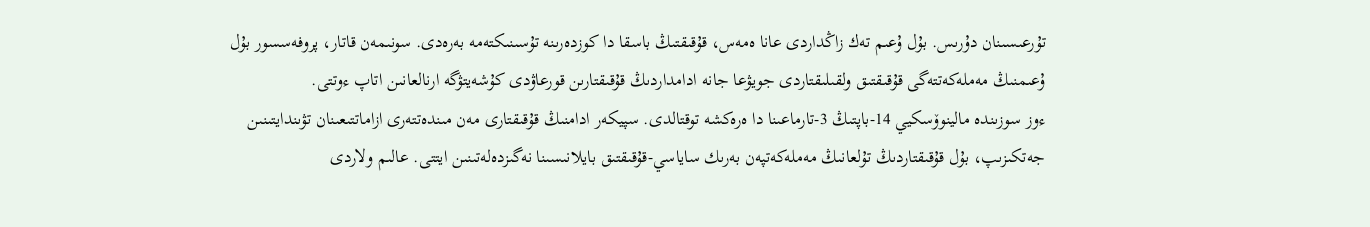تۇرعىسىنان دۇرىس. بۇل ۇعىم تەك زاڭداردى عانا ەمەس، قۇقىقتىڭ باسقا دا كوزدەرىنە تۇسىنىكتەمە بەرەدى. سونىمەن قاتار، پروفەسسور بۇل ۇعىمنىڭ مەملەكەتتەگى قۇقىقتىق ولقىلىقتاردى جويۋعا جانە ادامداردىڭ قۇقىقتارىن قورعاۋدى كۇشەيتۋگە ارنالعانىن اتاپ ءوتتى.
ءوز سوزىندە مالينوۆسكيي 14-باپتىڭ 3-تارماعىنا دا ەرەكشە توقتالدى. سپيكەر ادامنىڭ قۇقىقتارى مەن مىندەتتەرى ازاماتتىعىنان تۋىندايتىنىن جەتكىزىپ، بۇل قۇقىقتاردىڭ تۇلعانىڭ مەملەكەتپەن بەرىك ساياسي-قۇقىقتىق بايلانىسىنا نەگىزدەلەتىنىن ايتتى. عالىم ولاردى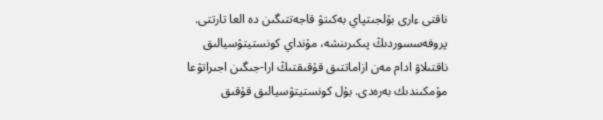ناقتى ءارى بۇلجىتپاي بەكىتۋ قاجەتتىگىن دە العا تارتتى.
پروفەسسوردىڭ پىكىرىنشە، مۇنداي كونستيتۋسيالىق ناقتىلاۋ ادام مەن ازاماتتىق قۇقىقتىڭ ارا-جىگىن اجىراتۋعا مۇمكىندىك بەرەدى. بۇل كونستيتۋسيالىق قۇقىق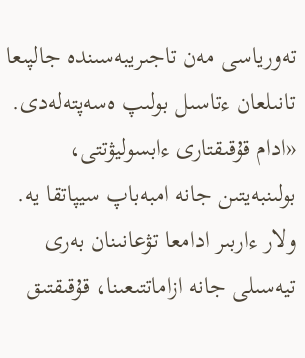تەورياسى مەن تاجىريبەسىندە جالپىعا تانىلعان ءتاسىل بولىپ ەسەپتەلەدى.
«ادام قۇقىقتارى ءابسوليۋتتى، بولىنبەيتىن جانە امبەباپ سيپاتقا يە. ولار ءاربىر ادامعا تۋعانىنان بەرى تيەسىلى جانە ازاماتتىعىنا، قۇقىقتىق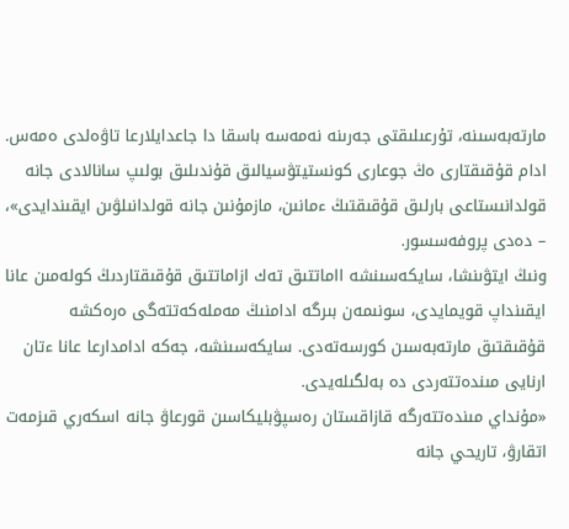مارتەبەسىنە، تۇرعىلىقتى جەرىنە نەمەسە باسقا دا جاعدايلارعا تاۋەلدى ەمەس. ادام قۇقىقتارى ەڭ جوعارى كونستيتۋسيالىق قۇندىلىق بولىپ سانالادى جانە قولدانىستاعى بارلىق قۇقىقتىڭ ءمانىن، مازمۇنىن جانە قولدانىلۋىن ايقىندايدى»، – دەدى پروفەسسور.
ونىڭ ايتۋىنشا، سايكەسىنشە ااماتتىق تەك ازاماتتىق قۇقىقتاردىڭ كولەمىن عانا ايقىنداپ قويمايدى، سونىمەن بىرگە ادامنىڭ مەملەكەتتەگى ەرەكشە قۇقىقتىق مارتەبەسىن كورسەتەدى. سايكەسىنشە، جەكە ادامدارعا عانا ءتان ارنايى مىندەتتەردى دە بەلگىلەيدى.
«مۇنداي مىندەتتەرگە قازاقستان رەسپۋبليكاسىن قورعاۋ جانە اسكەري قىزمەت اتقارۋ، تاريحي جانە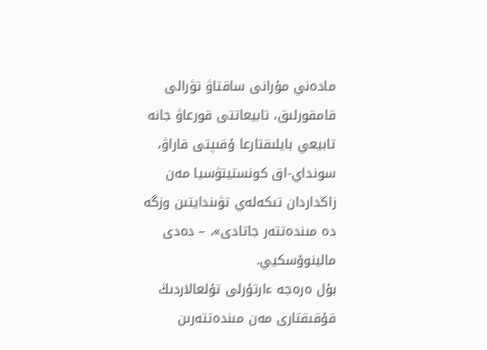مادەني مۇرانى ساقتاۋ تۋرالى قامقورلىق، تابيعاتتى قورعاۋ جانە تابيعي بايلىقتارعا ۇقىپتى قاراۋ، سونداي-اق كونستيتۋسيا مەن زاڭداردان تىكەلەي تۋىندايتىن وزگە دە مىندەتتەر جاتادى»، – دەدى مالينوۆسكيي.
بۇل ەرەجە ءارتۇرلى تۇلعالاردىڭ قۇقىقتارى مەن مىندەتتەرىن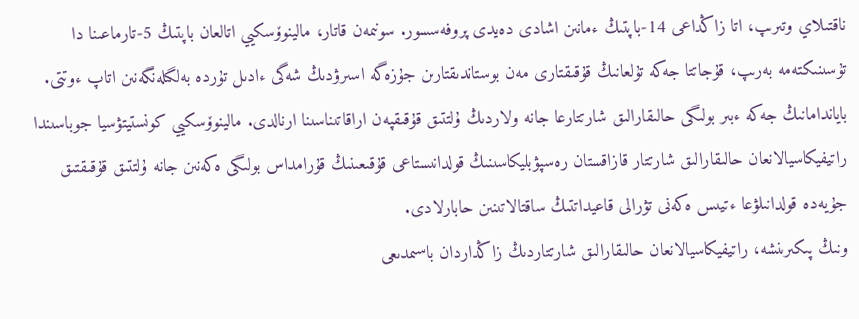ناقتىلاي وتىرىپ، اتا زاڭداعى 14-باپتىڭ ءمانىن اشادى دەيدى پروفەسسور. سونىمەن قاتار، مالينوۆسكيي اتالعان باپتىڭ 5-تارماعىنا دا تۇسىنىكتەمە بەرىپ، قۇجاتتا جەكە تۇلعانىڭ قۇقىقتارى مەن بوستاندىقتارىن جۇزەگە اسىرۋدىڭ شەگى ءادىل تۇردە بەلگىلەنگەنىن اتاپ ءوتتى.
باياندامانىڭ جەكە ءبىر بولىگى حالىقارالىق شارتتارعا جانە ولاردىڭ ۇلتتىق قۇقىقپەن اراقاتىناسىنا ارنالدى. مالينوۆسكيي كونستيتۋسيا جوباسىندا راتيفيكاسيالانعان حالىقارالىق شارتتار قازاقستان رەسپۋبليكاسىنىڭ قولدانىستاعى قۇقىعىنىڭ قۇرامداس بولىگى ەكەنىن جانە ۇلتتىق قۇقىقتىق جۇيەدە قولدانىلۋعا ءتيىس ەكەنى تۋرالى قاعيداتتىڭ ساقتالاتىنىن حابارلادى.
ونىڭ پىكىرىنشە، راتيفيكاسيالانعان حالىقارالىق شارتتاردىڭ زاڭداردان باسىمدىعى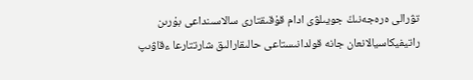تۋرالى ەرەجەنىڭ جويىلۋى ادام قۇقىقتارى سالاسىنداعى بۇرىن راتيفيكاسيالانعان جانە قولدانىستاعى حالىقارالىق شارتتارعا ءقاۋىپ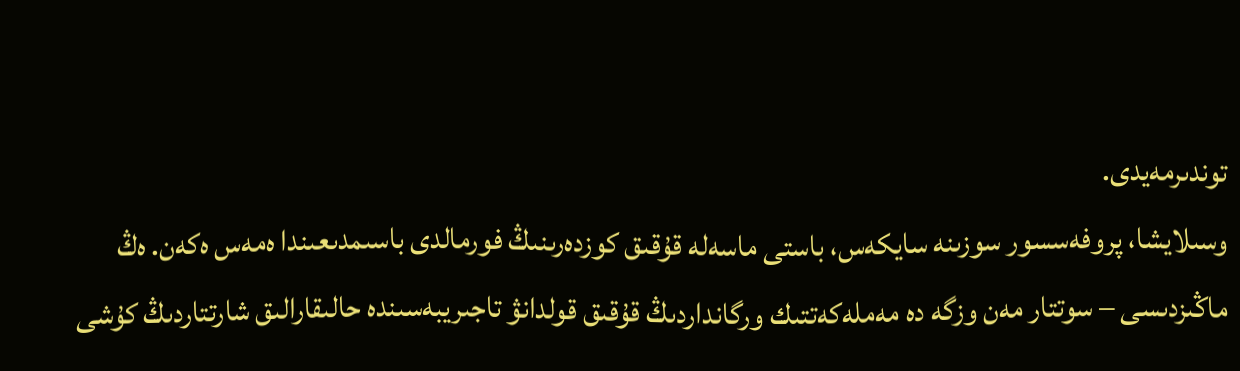توندىرمەيدى.
وسىلايشا، پروفەسسور سوزىنە سايكەس، باستى ماسەلە قۇقىق كوزدەرىنىڭ فورمالدى باسىمدىعىندا ەمەس ەكەن. ەڭ ماڭىزدىسى – سوتتار مەن وزگە دە مەملەكەتتىك ورگانداردىڭ قۇقىق قولدانۋ تاجىريبەسىندە حالىقارالىق شارتتاردىڭ كۇشى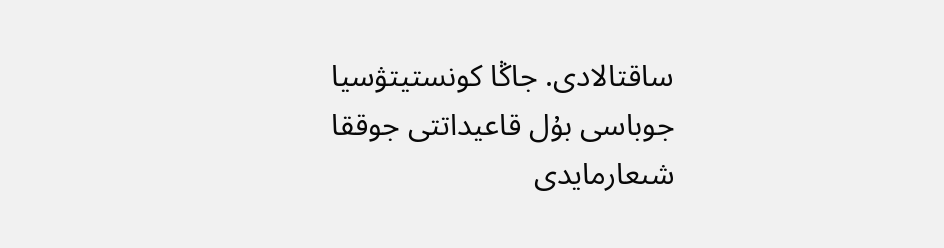ساقتالادى. جاڭا كونستيتۋسيا جوباسى بۇل قاعيداتتى جوققا شىعارمايدى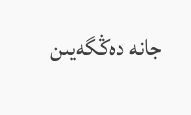جانە دەڭگەيىن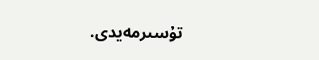تۇسىرمەيدى.